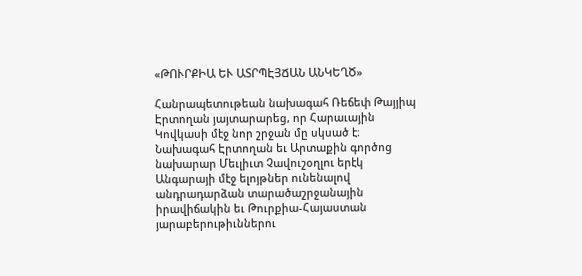«ԹՈՒՐՔԻԱ ԵՒ ԱՏՐՊԷՅՃԱՆ ԱՆԿԵՂԾ»

Հանրապետութեան նախագահ Ռեճեփ Թայյիպ Էրտողան յայտարարեց, որ Հարաւային Կովկասի մէջ նոր շրջան մը սկսած է։ Նախագահ Էրտողան եւ Արտաքին գործոց նախարար Մեւլիւտ Չավուշօղլու երէկ Անգարայի մէջ ելոյթներ ունենալով անդրադարձան տարածաշրջանային իրավիճակին եւ Թուրքիա-Հայաստան յարաբերութիւններու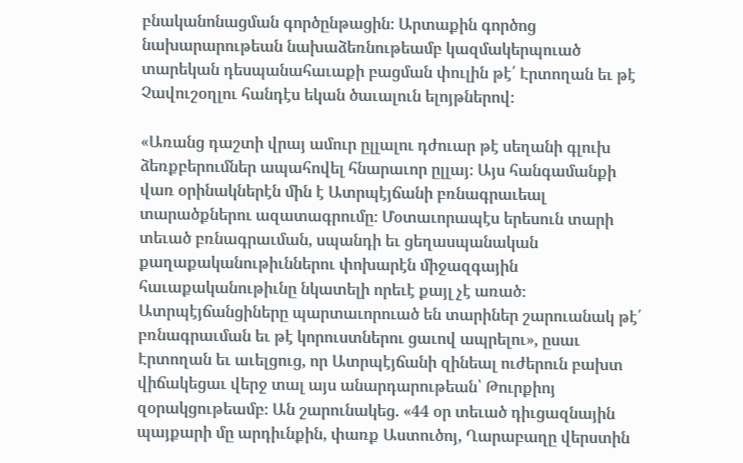բնականոնացման գործընթացին։ Արտաքին գործոց նախարարութեան նախաձեռնութեամբ կազմակերպուած տարեկան դեսպանահաւաքի բացման փուլին թէ՛ Էրտողան եւ թէ Չավուշօղլու հանդէս եկան ծաւալուն ելոյթներով։

«Առանց դաշտի վրայ ամուր ըլլալու դժուար թէ սեղանի գլուխ ձեռքբերումներ ապահովել հնարաւոր ըլլայ։ Այս հանգամանքի վառ օրինակներէն մին է Ատրպէյճանի բռնագրաւեալ տարածքներու ազատագրումը։ Մօտաւորապէս երեսուն տարի տեւած բռնագրաւման, սպանդի եւ ցեղասպանական քաղաքականութիւններու փոխարէն միջազգային հաւաքականութիւնը նկատելի որեւէ քայլ չէ առած։ Ատրպէյճանցիները պարտաւորուած են տարիներ շարուանակ թէ՛ բռնագրաւման եւ թէ կորուստներու ցաւով ապրելու», ըսաւ Էրտողան եւ աւելցուց, որ Ատրպէյճանի զինեալ ուժերուն բախտ վիճակեցաւ վերջ տալ այս անարդարութեան՝ Թուրքիոյ զօրակցութեամբ։ Ան շարունակեց. «44 օր տեւած դիւցազնային պայքարի մը արդիւնքին, փառք Աստուծոյ, Ղարաբաղը վերստին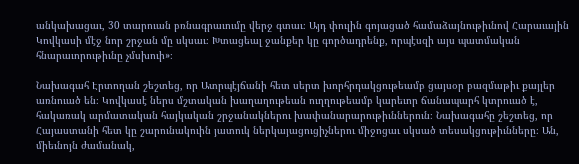անկախացաւ, 30 տարուան բռնագրաւումը վերջ գտաւ։ Այդ փուլին գոյացած համաձայնութիւնով Հարաւային Կովկասի մէջ նոր շրջան մը սկսաւ։ Խտացեալ ջանքեր կը գործադրենք, որպէսզի այս պատմական հնարաւորութիւնը չմսխուի»։

Նախագահ Էրտողան շեշտեց, որ Ատրպէյճանի հետ սերտ խորհրդակցութեամբ ցայսօր բազմաթիւ քայլեր առնուած են։ Կովկասէ ներս մշտական խաղաղութեան ուղղութեամբ կարեւոր ճանապարհ կտրուած է, հակառակ արմատական հայկական շրջանակներու խափանարարութիւններուն։ Նախագահը շեշտեց, որ Հայաստանի հետ կը շարունակուին յատուկ ներկայացուցիչներու միջոցաւ սկսած տեսակցութիւնները։ Ան, միեւնոյն ժամանակ,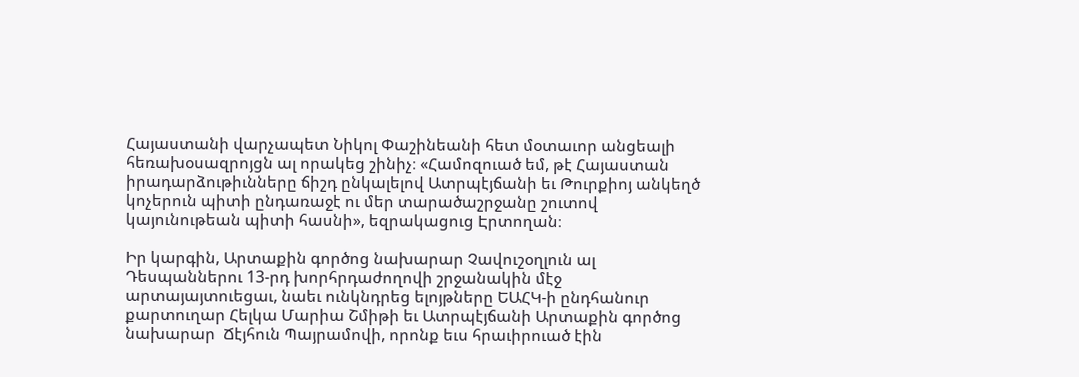Հայաստանի վարչապետ Նիկոլ Փաշինեանի հետ մօտաւոր անցեալի հեռախօսազրոյցն ալ որակեց շինիչ։ «Համոզուած եմ, թէ Հայաստան իրադարձութիւնները ճիշդ ընկալելով Ատրպէյճանի եւ Թուրքիոյ անկեղծ կոչերուն պիտի ընդառաջէ ու մեր տարածաշրջանը շուտով կայունութեան պիտի հասնի», եզրակացուց Էրտողան։

Իր կարգին, Արտաքին գործոց նախարար Չավուշօղլուն ալ Դեսպաններու 13-րդ խորհրդաժողովի շրջանակին մէջ արտայայտուեցաւ, նաեւ ունկնդրեց ելոյթները ԵԱՀԿ-ի ընդհանուր քարտուղար Հելկա Մարիա Շմիթի եւ Ատրպէյճանի Արտաքին գործոց նախարար  Ճէյհուն Պայրամովի, որոնք եւս հրաւիրուած էին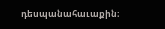դեսպանահաւաքին։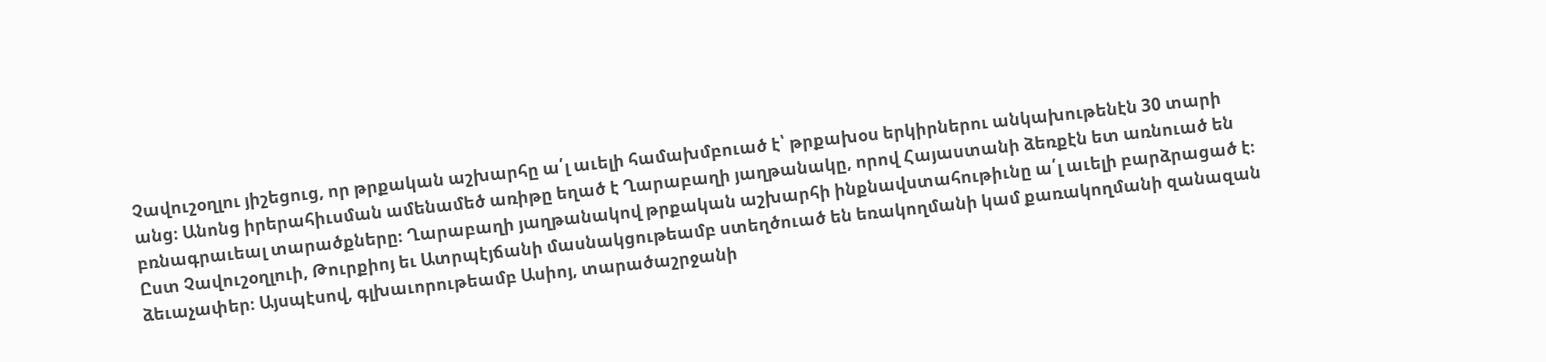Չավուշօղլու յիշեցուց, որ թրքական աշխարհը ա՛լ աւելի համախմբուած է՝ թրքախօս երկիրներու անկախութենէն 30 տարի անց։ Անոնց իրերահիւսման ամենամեծ առիթը եղած է Ղարաբաղի յաղթանակը, որով Հայաստանի ձեռքէն ետ առնուած են բռնագրաւեալ տարածքները։ Ղարաբաղի յաղթանակով թրքական աշխարհի ինքնավստահութիւնը ա՛լ աւելի բարձրացած է։ Ըստ Չավուշօղլուի, Թուրքիոյ եւ Ատրպէյճանի մասնակցութեամբ ստեղծուած են եռակողմանի կամ քառակողմանի զանազան ձեւաչափեր։ Այսպէսով, գլխաւորութեամբ Ասիոյ, տարածաշրջանի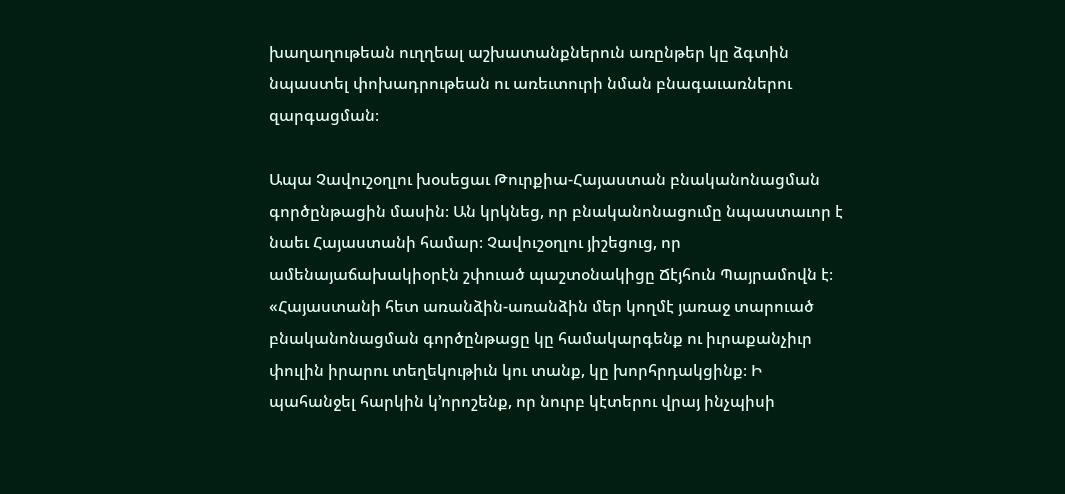խաղաղութեան ուղղեալ աշխատանքներուն առընթեր կը ձգտին նպաստել փոխադրութեան ու առեւտուրի նման բնագաւառներու զարգացման։

Ապա Չավուշօղլու խօսեցաւ Թուրքիա-Հայաստան բնականոնացման գործընթացին մասին։ Ան կրկնեց, որ բնականոնացումը նպաստաւոր է նաեւ Հայաստանի համար։ Չավուշօղլու յիշեցուց, որ ամենայաճախակիօրէն շփուած պաշտօնակիցը Ճէյհուն Պայրամովն է։ «Հայաստանի հետ առանձին-առանձին մեր կողմէ յառաջ տարուած բնականոնացման գործընթացը կը համակարգենք ու իւրաքանչիւր փուլին իրարու տեղեկութիւն կու տանք, կը խորհրդակցինք։ Ի պահանջել հարկին կ՚որոշենք, որ նուրբ կէտերու վրայ ինչպիսի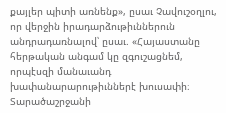քայլեր պիտի առնենք», ըսաւ Չավուշօղլու, որ վերջին իրադարձութիւններուն անդրադառնալով՝ ըսաւ. «Հայաստանը հերթական անգամ կը զգուշացնեմ, որպէսզի մանաւանդ խափանարարութիւններէ խուսափի։ Տարածաշրջանի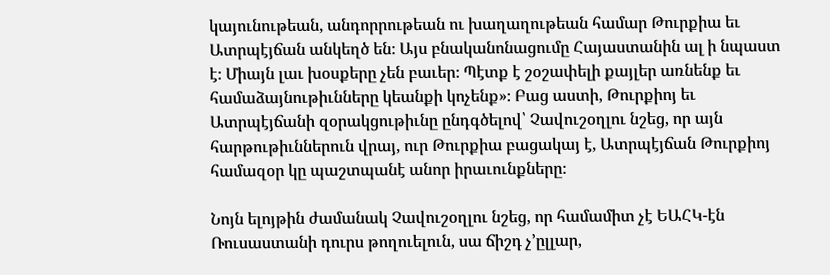կայունութեան, անդորրութեան ու խաղաղութեան համար Թուրքիա եւ Ատրպէյճան անկեղծ են։ Այս բնականոնացումը Հայաստանին ալ ի նպաստ է։ Միայն լաւ խօսքերը չեն բաւեր։ Պէտք է շօշափելի քայլեր առնենք եւ համաձայնութիւնները կեանքի կոչենք»։ Բաց աստի, Թուրքիոյ եւ Ատրպէյճանի զօրակցութիւնը ընդգծելով՝ Չավուշօղլու նշեց, որ այն հարթութիւններուն վրայ, ուր Թուրքիա բացակայ է, Ատրպէյճան Թուրքիոյ համազօր կը պաշտպանէ անոր իրաւունքները։

Նոյն ելոյթին ժամանակ Չավուշօղլու նշեց, որ համամիտ չէ ԵԱՀԿ-էն Ռուսաստանի դուրս թողուելուն, սա ճիշդ չ՚ըլլար,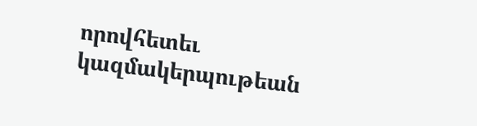որովհետեւ կազմակերպութեան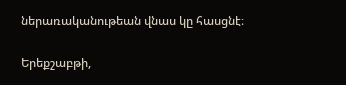ներառականութեան վնաս կը հասցնէ։

Երեքշաբթի,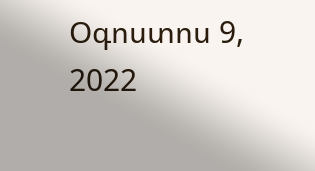Օգոստոս 9, 2022